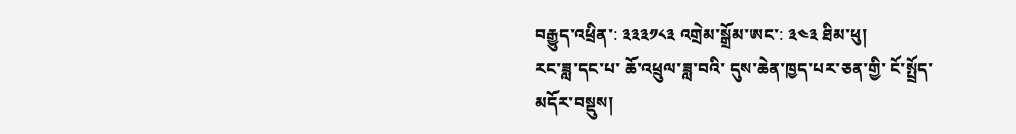བརྒྱུད་འཕྲིན་: ༣༣༣༡༨༣ འགྲེམ་སྒྲོམ་ཨང་: ༣༤༣ ཐིམ་ཕུ།
རང་ཟླ་དང་པ་ ཆོ་འཕྲུལ་ཟླ་བའི་ དུས་ཆེན་ཁྱད་པར་ཅན་གྱི་ ངོ་སྤྲོད་མདོར་བསྡུས།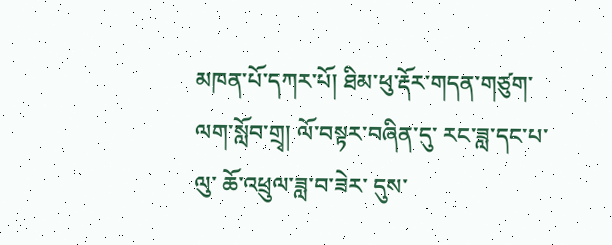མཁན་པོ་དཀར་པོ། ཐིམ་ཕུ་རྡོར་གདན་གཙུག་ལག་སློབ་གྲྭ། ལོ་བསྟར་བཞིན་དུ་ རང་ཟླ་དང་པ་ལུ་ ཆོ་འཕྲུལ་ཟླ་བ་ཟེར་ དུས་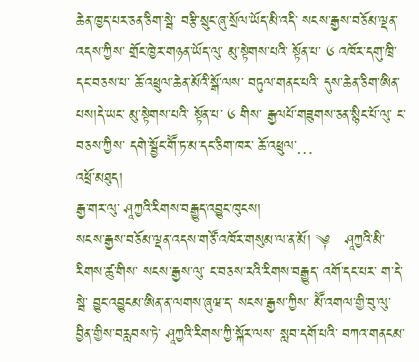ཆེན་ཁྱད་པར་ཅན་ཅིག་སྦེ་ བརྩི་སྲུང་ཞུ་སྲོལ་ཡོད་མི་འདི་ སངས་རྒྱས་བཅོམ་ལྡན་འདས་ཀྱིས་ གྲོང་ཁྱེར་གཉན་ཡོད་ལུ་ མུ་སྟེགས་པའི་ སྟོན་པ་ ༦ འཁོར་དགུ་ཁྲི་དང་བཅས་པ་ ཆོ་འཕྲུལ་ཆེན་མོའི་སྒོ་ལས་ བཏུལ་གནང་པའི་ དུས་ཆེན་ཅིག་ཨིན་པས།དེ་ཡང་ མུ་སྟེགས་པའི་ སྟོན་པ་ ༦ གིས་ རྒྱལཔོ་གཟུགས་ཅན་སྙིང་པོ་ལུ་ ང་བཅས་ཀྱིས་ དགེ་སྦྱོང་གཽ་ཏ་མ་དང་ཅིག་ཁར་ ཆོ་འཕྲུལ་…
འཕྲོ་མཐུད།
རྒྱ་གར་ལུ་ ཤཱཀྱའི་རིགས་བརྒྱུད་འབྱུང་ཁུངས།
སངས་རྒྱས་བཅོམ་ལྡན་འདས་གཙོ་འཁོར་གསུམ་ལ་ན་མོ། ༆   ཤཱཀྱའི་མི་རིགས་ཚུ་གིས་ སངས་རྒྱས་ལུ་ ང་བཅས་རའི་རིགས་བརྒྱུད་ འགོ་དང་པར་ ག་དེ་སྦེ་ བྱུང་འབྱུངམ་ཨིན་ན་ལགས་ཞུཝ་ད་ སངས་རྒྱས་ཀྱིས་ མཽ་འགལ་གྱི་བུ་ལུ་ བྱིན་གྱིས་བརླབས་ཏེ་ ཤཱཀྱའི་རིགས་ཀྱི་སྐོར་ལས་ སླབ་དགོ་པའི་ བཀའ་གནངམ་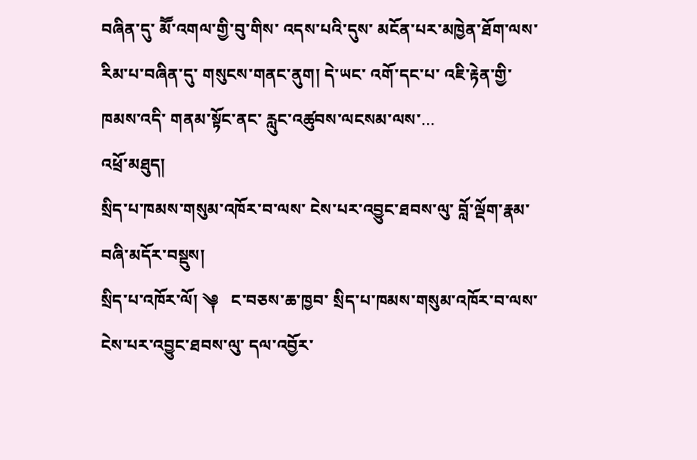བཞིན་དུ་ མཽ་འགལ་གྱི་བུ་གིས་ འདས་པའི་དུས་ མངོན་པར་མཁྱེན་ཐོག་ལས་ རིམ་པ་བཞིན་དུ་ གསུངས་གནང་ནུག། དེ་ཡང་ འགོ་དང་པ་ འཇི་རྟེན་གྱི་ཁམས་འདི་ གནམ་སྟོང་ནང་ རླུང་འཚུབས་ལངསམ་ལས་…
འཕྲོ་མཐུད།
སྲིད་པ་ཁམས་གསུམ་འཁོར་བ་ལས་ ངེས་པར་འབྱུང་ཐབས་ལུ་ བློ་ལྡོག་རྣམ་བཞི་མདོར་བསྡུས།
སྲིད་པ་འཁོར་ལོ། ༆   ང་བཅས་ཆ་ཁྱབ་ སྲིད་པ་ཁམས་གསུམ་འཁོར་བ་ལས་ ངེས་པར་འབྱུང་ཐབས་ལུ་ དལ་འབྱོར་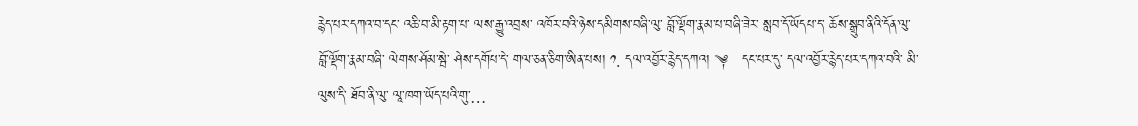རྙེད་པར་དཀའ་བ་དང་ འཆི་བ་མི་རྟག་པ་ ལས་རྒྱུ་འབྲས་ འཁོར་བའི་ཉེས་དམིགས་བཞི་ལུ་ བློ་ལྡོག་རྣམ་པ་བཞི་ཟེར་ སླབ་དོ་ཡོདཔ་ད་ ཆོས་སྒྲུབ་ནིའི་དོན་ལུ་ བློ་ལྡོག་རྣམ་བཞི་ ལེགས་ཤོམ་སྦེ་ ཤེས་དགོཔ་དེ་ གལ་ཅན་ཅིག་ཨིན་པས། ༡. དལ་འབྱོར་རྙེད་དཀའ། ༆   དང་པར་དུ་ དལ་འབྱོར་རྙེད་པར་དཀའ་བའི་ མི་ལུས་དི་ ཐོབ་ནི་ལུ་ ལཱ་ཁག་ཡོད་པའི་གུ་…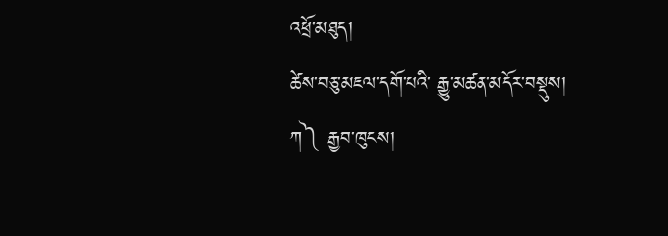འཕྲོ་མཐུད།
ཚེས་བཅུ་མཇལ་དགོ་པའི་ རྒྱུ་མཚན་མདོར་བསྡུས།
ཀ༽ རྒྱབ་ཁུངས།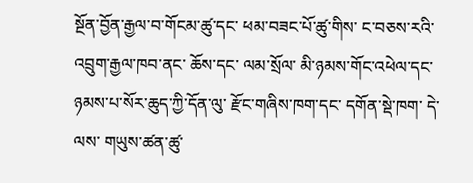སྔོན་བྱོན་རྒྱལ་བ་གོངམ་ཚུ་དང་ ཕམ་བཟང་པོ་ཚུ་གིས་ ང་བཅས་རའི་ འབྲུག་རྒྱལ་ཁབ་ནང་ ཆོས་དང་ ལམ་སྲོལ་ མི་ཉམས་གོང་འཕེལ་དང་ ཉམས་པ་སོར་ཆུད་ཀྱི་དོན་ལུ་ རྫོང་གཞིས་ཁག་དང་ དགོན་སྡེ་ཁག་ དེ་ལས་ གཡུས་ཚན་ཚུ་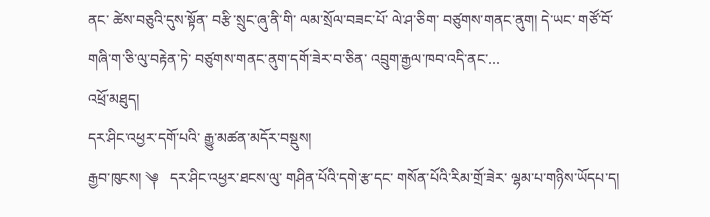ནང་ ཚེས་བཅུའི་དུས་སྟོན་ བརྩི་སྲུང་ཞུ་ནི་གི་ ལམ་སྲོལ་བཟང་པོ་ ལེ་ཤ་ཅིག་ བཙུགས་གནང་ནུག། དེ་ཡང་ གཙོ་བོ་ གཞི་ག་ཅི་ལུ་བརྟེན་ཏེ་ བཙུགས་གནང་ནུག་དགོ་ཟེར་བ་ཅིན་ འབྲུག་རྒྱལ་ཁབ་འདི་ནང་…
འཕྲོ་མཐུད།
དར་ཤིང་འཕྱར་དགོ་པའི་ རྒྱུ་མཚན་མདོར་བསྡུས།
རྒྱབ་ཁུངས། ༆   དར་ཤིང་འཕྱར་ཐངས་ལུ་ གཤིན་པོའི་དགེ་རྩ་དང་ གསོན་པོའི་རིམ་གྲོ་ཟེར་ ལྷམ་པ་གཉིས་ཡོདཔ་ད།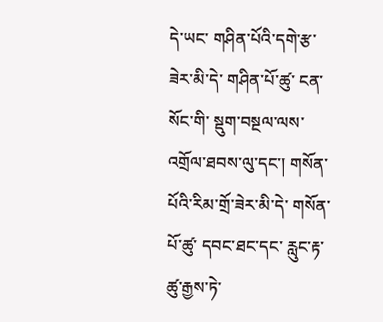དེ་ཡང་ གཤིན་པོའི་དགེ་རྩ་ཟེར་མི་དེ་ གཤིན་པོ་ཚུ་ ངན་སོང་གི་ སྡུག་བསྔལ་ལས་ འགྲོལ་ཐབས་ལུ་དང་། གསོན་པོའི་རིམ་གྲོ་ཟེར་མི་དེ་ གསོན་པོ་ཚུ་ དབང་ཐང་དང་ རླུང་རྟ་ཚུ་རྒྱས་ཏེ་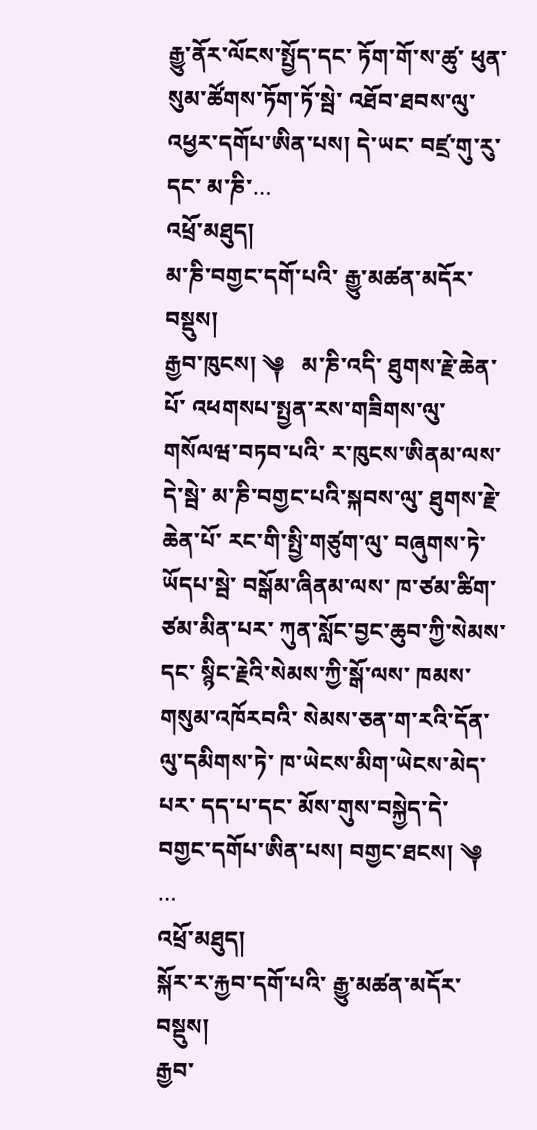རྒྱུ་ནོར་ལོངས་སྤྱོད་དང་ ཏོག་གོ་ས་ཚུ་ ཕུན་སུམ་ཚོགས་ཏོག་ཏོ་སྦེ་ འཐོབ་ཐབས་ལུ་ འཕྱར་དགོཔ་ཨིན་པས། དེ་ཡང་ བཛྲ་གུ་རུ་དང་ མ་ཎི་…
འཕྲོ་མཐུད།
མ་ཎི་བགྱང་དགོ་པའི་ རྒྱུ་མཚན་མདོར་བསྡུས།
རྒྱབ་ཁུངས། ༆   མ་ཎི་འདི་ ཐུགས་རྗེ་ཆེན་པོ་ འཕགསཔ་སྤྱན་རས་གཟིགས་ལུ་ གསོལཝ་བཏབ་པའི་ ར་ཁུངས་ཨིནམ་ལས་ དེ་སྦེ་ མ་ཎི་བགྱང་པའི་སྐབས་ལུ་ ཐུགས་རྗེ་ཆེན་པོ་ རང་གི་སྤྱི་གཙུག་ལུ་ བཞུགས་ཏེ་ཡོདཔ་སྦེ་ བསྒོམ་ཞིནམ་ལས་ ཁ་ཙམ་ཚིག་ཙམ་མིན་པར་ ཀུན་སློང་བྱང་ཆུབ་ཀྱི་སེམས་དང་ སྙིང་རྗེའི་སེམས་ཀྱི་སྒོ་ལས་ ཁམས་གསུམ་འཁོརབའི་ སེམས་ཅན་ག་རའི་དོན་ལུ་དམིགས་ཏེ་ ཁ་ཡེངས་མིག་ཡེངས་མེད་པར་ དད་པ་དང་ མོས་གུས་བསྐྱེད་དེ་ བགྱང་དགོཔ་ཨིན་པས། བགྱང་ཐངས། ༆  …
འཕྲོ་མཐུད།
སྐོར་ར་རྐྱབ་དགོ་པའི་ རྒྱུ་མཚན་མདོར་བསྡུས།
རྒྱབ་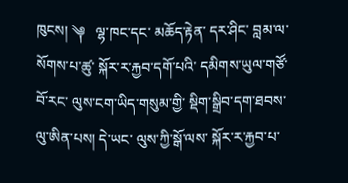ཁུངས། ༆   ལྷ་ཁང་དང་ མཆོད་རྟེན་ དར་ཤིང་ བླམ་ལ་སོགས་པ་ཚུ་ སྐོར་ར་རྐྱབ་དགོ་པའི་ དམིགས་ཡུལ་གཙོ་བོ་རང་ ལུས་ངག་ཡིད་གསུམ་གྱི་ སྡིག་སྒྲིབ་དག་ཐབས་ལུ་ཨིན་པས། དེ་ཡང་ ལུས་ཀྱི་སྒོ་ལས་ སྐོར་ར་རྐྱབ་པ་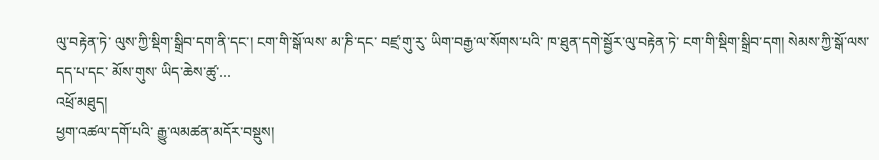ལུ་བརྟེན་ཏེ་ ལུས་ཀྱི་སྡིག་སྒྲིབ་དག་ནི་དང་། ངག་གི་སྒོ་ལས་ མ་ཎི་དང་ བཛྲ་གུ་རུ་ ཡིག་བརྒྱ་ལ་སོགས་པའི་ ཁ་ཐུན་དགེ་སྦྱོར་ལུ་བརྟེན་ཏེ་ ངག་གི་སྡིག་སྒྲིབ་དག། སེམས་ཀྱི་སྒོ་ལས་ དད་པ་དང་ མོས་གུས་ ཡིད་ཆེས་ཚུ་…
འཕྲོ་མཐུད།
ཕྱག་འཚལ་དགོ་པའི་ རྒྱུ་ལམཚན་མདོར་བསྡུས།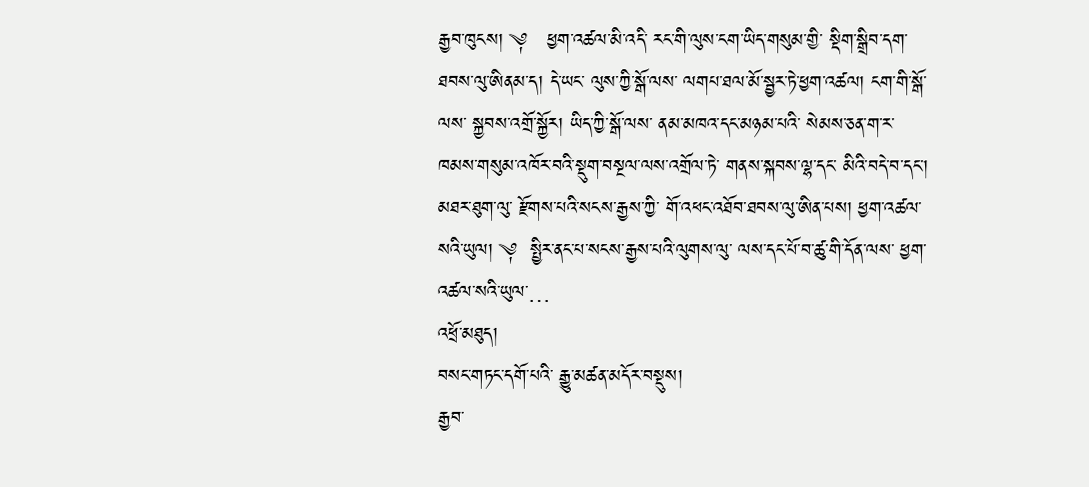རྒྱབ་ཁུངས། ༆   ཕྱག་འཚལ་མི་འདི་ རང་གི་ལུས་ངག་ཡིད་གསུམ་གྱི་ སྡིག་སྒྲིབ་དག་ཐབས་ལུ་ཨིནམ་ད། དེ་ཡང་ ལུས་ཀྱི་སྒོ་ལས་ ལགཔ་ཐལ་མོ་སྦྱར་ཏེ་ཕྱག་འཚལ། ངག་གི་སྒོ་ལས་ སྐྱབས་འགྲོ་སྐྱོར། ཡིད་ཀྱི་སྒོ་ལས་ ནམ་མཁའ་དང་མཉམ་པའི་ སེམས་ཅན་ག་ར་ ཁམས་གསུམ་འཁོར་བའི་སྡུག་བསྔལ་ལས་འགྲོལ་ཏེ་ གནས་སྐབས་ལྷ་དང་ མིའི་བདེ་བ་དང་། མཐར་ཐུག་ལུ་ རྫོགས་པའི་སངས་རྒྱས་ཀྱི་ གོ་འཕང་འཐོབ་ཐབས་ལུ་ཨིན་པས། ཕྱག་འཚལ་སའི་ཡུལ། ༆  སྤྱིར་ནང་པ་སངས་རྒྱས་པའི་ལུགས་ལུ་ ལས་དང་པོ་བ་ཚུ་གི་དོན་ལས་ ཕྱག་འཚལ་སའི་ཡུལ་…
འཕྲོ་མཐུད།
བསང་གཏང་དགོ་པའི་ རྒྱུ་མཚན་མདོར་བསྡུས།
རྒྱབ་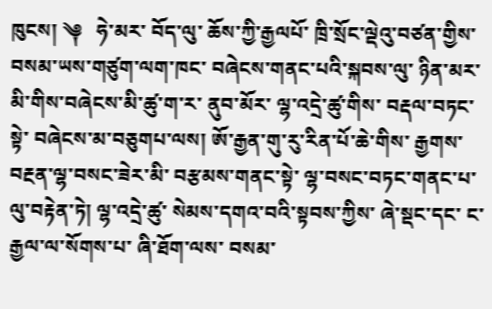ཁུངས། ༆   ཧེ་མར་ བོད་ལུ་ ཆོས་ཀྱི་རྒྱལཔོ་ ཁྲི་སྲོང་ལྡེའུ་བཙན་གྱིས་ བསམ་ཡས་གཙུག་ལག་ཁང་ བཞེངས་གནང་པའི་སྐབས་ལུ་ ཉིན་མར་ མི་གིས་བཞེངས་མི་ཚུ་ག་ར་ ནུབ་མོར་ ལྷ་འདྲེ་ཚུ་གིས་ བརྡལ་བཏང་སྟེ་ བཞེངས་མ་བཅུགཔ་ལས། ཨོ་རྒྱན་གུ་རུ་རིན་པོ་ཆེ་གིས་ རྒྱགས་བརྔན་ལྷ་བསང་ཟེར་མི་ བརྩམས་གནང་སྟེ་ ལྷ་བསང་བཏང་གནང་པ་ལུ་བརྟེན་ཏེ། ལྷ་འདྲེ་ཚུ་ སེམས་དགའ་བའི་སྟབས་ཀྱིས་ ཞེ་སྡང་དང་ ང་རྒྱལ་ལ་སོགས་པ་ ཞི་ཐོག་ལས་ བསམ་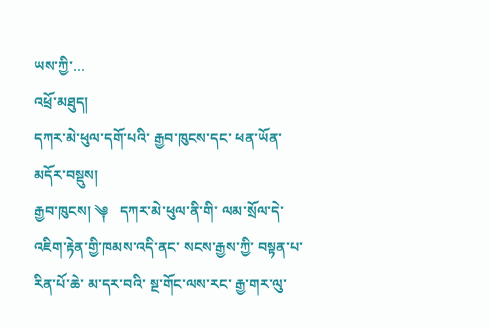ཡས་ཀྱི་…
འཕྲོ་མཐུད།
དཀར་མེ་ཕུལ་དགོ་པའི་ རྒྱབ་ཁུངས་དང་ ཕན་ཡོན་མདོར་བསྡུས།
རྒྱབ་ཁུངས། ༆   དཀར་མེ་ཕུལ་ནི་གི་ ལམ་སྲོལ་དེ་ འཇིག་རྟེན་གྱི་ཁམས་འདི་ནང་ སངས་རྒྱས་ཀྱི་ བསྟན་པ་རིན་པོ་ཆེ་ མ་དར་བའི་ སྔ་གོང་ལས་རང་ རྒྱ་གར་ལུ་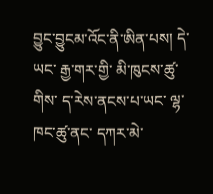བྱུང་བྱུངམ་འོང་ནི་ཨིན་པས། དེ་ཡང་ རྒྱ་གར་གྱི་ མི་ཁུངས་ཚུ་གིས་ ད་རེས་ནངས་པ་ཡང་ ལྷ་ཁང་ཚུ་ནང་ དཀར་མེ་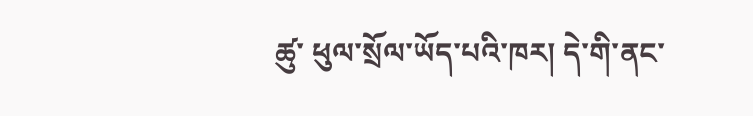ཚུ་ ཕུལ་སྲོལ་ཡོད་པའི་ཁར། དེ་གི་ནང་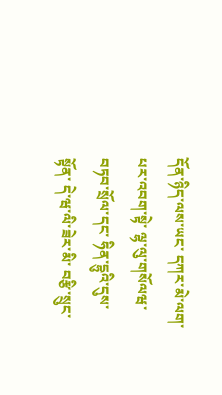དོན་ཉིད་ལས་ཡང་ དཀར་མེ་ལག་པར་འབག་སྟེ་ ལྷ་ལུ་གསོལཝ་བཏབ་སྲོལ་དང་ ཧིན་དྷུའི་དུས་སྟོན་ དེ་ཝ་ལི་ཟེར་མི་ བརྩི་སྲུང་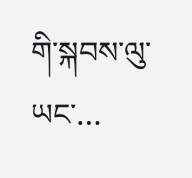གི་སྐབས་ལུ་ཡང་…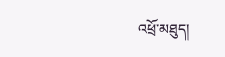འཕྲོ་མཐུད།